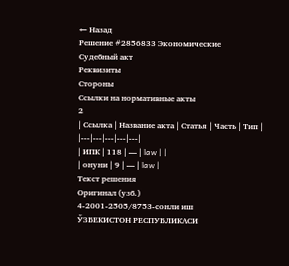← Назад
Решение #2856833 Экономические
Судебный акт
Реквизиты
Стороны
Ссылки на нормативные акты
2
| Ссылка | Название акта | Статья | Часть | Тип |
|---|---|---|---|---|
| ИПК | 118 | — | law | |
| онуни | 9 | — | law |
Текст решения
Оригинал (узб.)
4-2001-2505/8753-сонли иш
ЎЗБЕКИСТОН РЕСПУБЛИКАСИ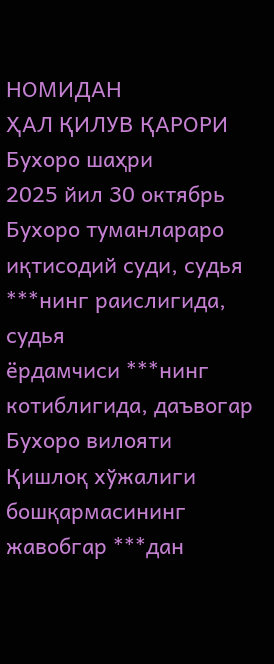НОМИДАН
ҲАЛ ҚИЛУВ ҚАРОРИ
Бухоро шаҳри
2025 йил 30 октябрь
Бухоро туманлараро иқтисодий суди, судья ***нинг раислигида, судья
ёрдамчиси ***нинг котиблигида, даъвогар Бухоро вилояти Қишлоқ хўжалиги
бошқармасининг жавобгар ***дан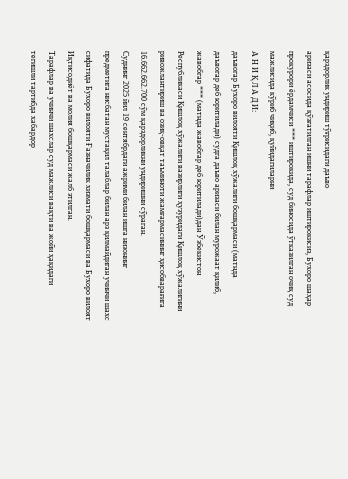қарздорлик ундириш тўғрисидаги даъво
аризаси асосида қўзғатилган ишни тарафлар иштирокисиз, Бухоро шаҳар
прокурори ёрдамчиси *** иштирокида, суд биносида ўтказилган очиқ суд
мажлисида кўриб чиқиб, қуйидагиларни
А Н И Қ Л А Д И:
даъвогар Бухоро вилояти Қишлоқ хўжалиги бошқармаси (матнда
даъвогар деб юритилади) судга даъво аризаси билан мурожаат қилиб,
жавобгар *** (матнда жавобгар деб юритилади)дан Ўзбекистон
Республикаси Қишлоқ хўжалиги вазирлиги ҳузуридаги Қишлоқ хўжалигини
ривожлантириш ва озиқ-овқат таъминоти жамғармасининг ҳисобварағига
16.662.662.700 сўм қарздорликни ундиришни сўраган.
Суднинг 2025 йил 19 сентябрдаги ажрими билан ишга низонинг
предметига нисбатан мустақил талаблар билан арз қилмайдиган учинчи шахс
сифатида Бухоро вилояти Ғазначилик хизмати бошқармаси ва Бухоро вилоят
Иқтисодиёт ва молия бошқармаси жалб этилган.
Тарафлар ва учинчи шахслар суд мажлиси вақти ва жойи ҳақидаги
тегишли тартибда хабардор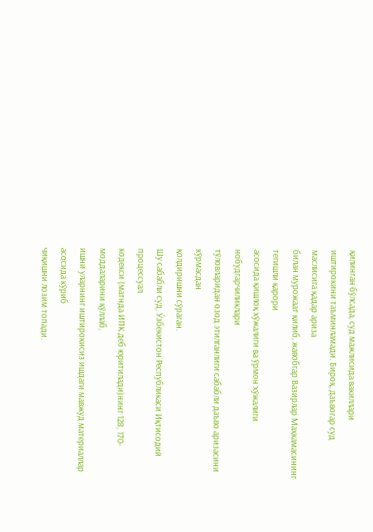қилинган бўлсада, суд мажлисида вакиллари
иштирокини таъминламади. Бироқ, даъвогар суд маслисига қадар ариза
билан мурожаат қилиб, жавобгар Вазирлар Маҳкамасининг тегишли қарори
асосида қишлоқ хўжалиги ва ўрмон хўжалиги нобудгарчиликлари
тўловларидан озод этилганлиги сабабли даъво аризасини кўрмасдан
қолдиришни сўраган.
Шу сабабли суд, Ўзбекистон Республикаси Иқтисодий процессуал
кодекси (матнда ИПК деб юритилади)нинг 128, 170-моддаларини қўллаб,
ишни уларнинг иштирокисиз ишдаги мавжуд материаллар асосида кўриб
чиқишни лозим топади.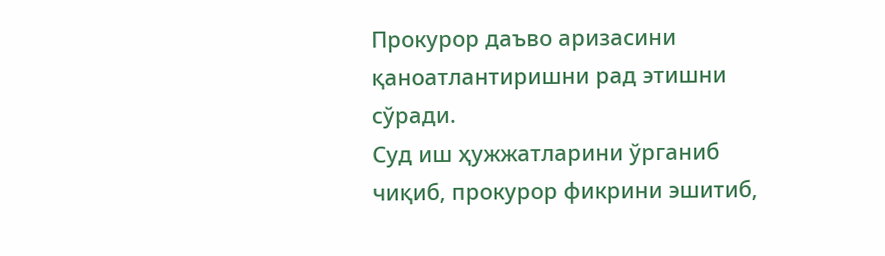Прокурор даъво аризасини қаноатлантиришни рад этишни сўради.
Суд иш ҳужжатларини ўрганиб чиқиб, прокурор фикрини эшитиб,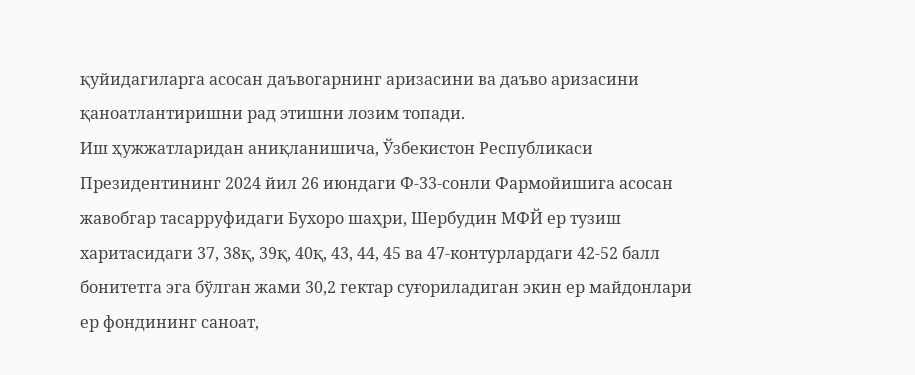қуйидагиларга асосан даъвогарнинг аризасини ва даъво аризасини
қаноатлантиришни рад этишни лозим топади.
Иш ҳужжатларидан аниқланишича, Ўзбекистон Республикаси
Президентининг 2024 йил 26 июндаги Ф-33-сонли Фармойишига асосан
жавобгар тасарруфидаги Бухоро шаҳри, Шербудин МФЙ ер тузиш
харитасидаги 37, 38қ, 39қ, 40қ, 43, 44, 45 ва 47-контурлардаги 42-52 балл
бонитетга эга бўлган жами 30,2 гектар суғориладиган экин ер майдонлари
ер фондининг саноат,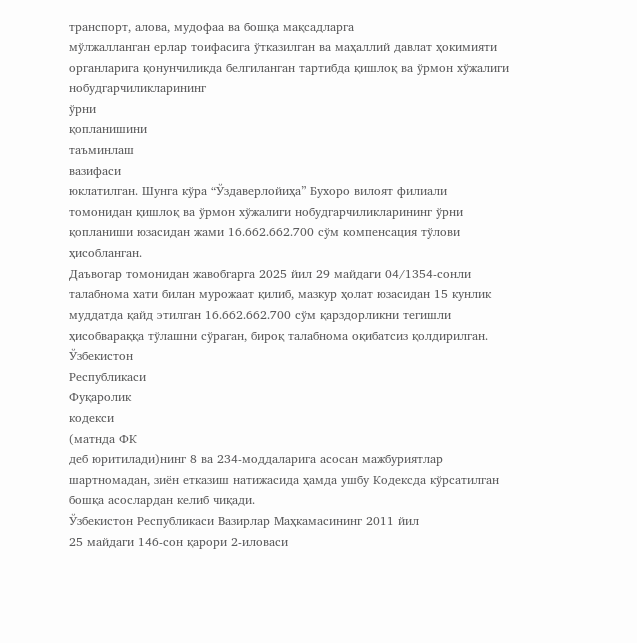транспорт, алова, мудофаа ва бошқа мақсадларга
мўлжалланган ерлар тоифасига ўтказилган ва маҳаллий давлат ҳокимияти
органларига қонунчиликда белгиланган тартибда қишлоқ ва ўрмон хўжалиги
нобудгарчиликларининг
ўрни
қопланишини
таъминлаш
вазифаси
юклатилган. Шунга кўра “Ўздаверлойиҳа” Бухоро вилоят филиали
томонидан қишлоқ ва ўрмон хўжалиги нобудгарчиликларининг ўрни
қопланиши юзасидан жами 16.662.662.700 сўм компенсация тўлови
ҳисобланган.
Даъвогар томонидан жавобгарга 2025 йил 29 майдаги 04/1354-сонли
талабнома хати билан мурожаат қилиб, мазкур ҳолат юзасидан 15 кунлик
муддатда қайд этилган 16.662.662.700 сўм қарздорликни тегишли
ҳисобвараққа тўлашни сўраган, бироқ талабнома оқибатсиз қолдирилган.
Ўзбекистон
Республикаси
Фуқаролик
кодекси
(матнда ФК
деб юритилади)нинг 8 ва 234-моддаларига асосан мажбуриятлар
шартномадан, зиён етказиш натижасида ҳамда ушбу Кодексда кўрсатилган
бошқа асослардан келиб чиқади.
Ўзбекистон Республикаси Вазирлар Маҳкамасининг 2011 йил
25 майдаги 146-сон қарори 2-иловаси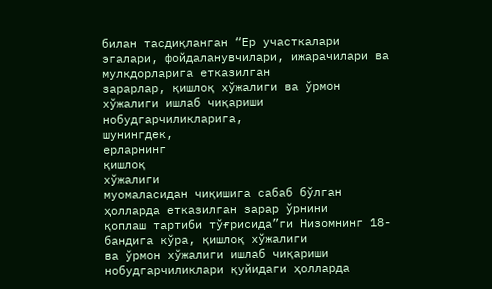билан тасдиқланган “Ер участкалари
эгалари, фойдаланувчилари, ижарачилари ва мулкдорларига етказилган
зарарлар, қишлоқ хўжалиги ва ўрмон хўжалиги ишлаб чиқариши
нобудгарчиликларига,
шунингдек,
ерларнинг
қишлоқ
хўжалиги
муомаласидан чиқишига сабаб бўлган ҳолларда етказилган зарар ўрнини
қоплаш тартиби тўғрисида”ги Низомнинг 18-бандига кўра, қишлоқ хўжалиги
ва ўрмон хўжалиги ишлаб чиқариши нобудгарчиликлари қуйидаги ҳолларда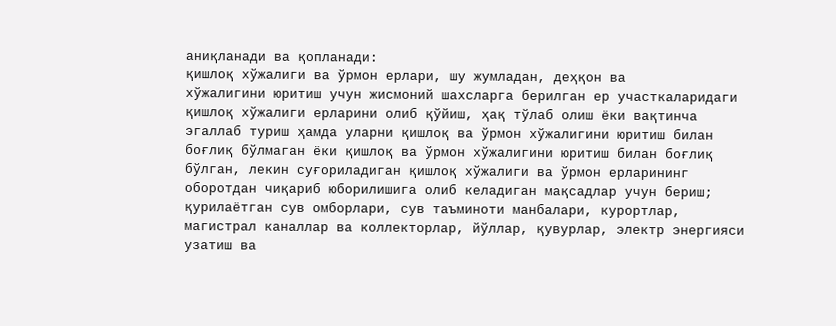аниқланади ва қопланади:
қишлоқ хўжалиги ва ўрмон ерлари, шу жумладан, деҳқон ва
хўжалигини юритиш учун жисмоний шахсларга берилган ер участкаларидаги
қишлоқ хўжалиги ерларини олиб қўйиш, ҳақ тўлаб олиш ёки вақтинча
эгаллаб туриш ҳамда уларни қишлоқ ва ўрмон хўжалигини юритиш билан
боғлиқ бўлмаган ёки қишлоқ ва ўрмон хўжалигини юритиш билан боғлиқ
бўлган, лекин суғориладиган қишлоқ хўжалиги ва ўрмон ерларининг
оборотдан чиқариб юборилишига олиб келадиган мақсадлар учун бериш;
қурилаётган сув омборлари, сув таъминоти манбалари, курортлар,
магистрал каналлар ва коллекторлар, йўллар, қувурлар, электр энергияси
узатиш ва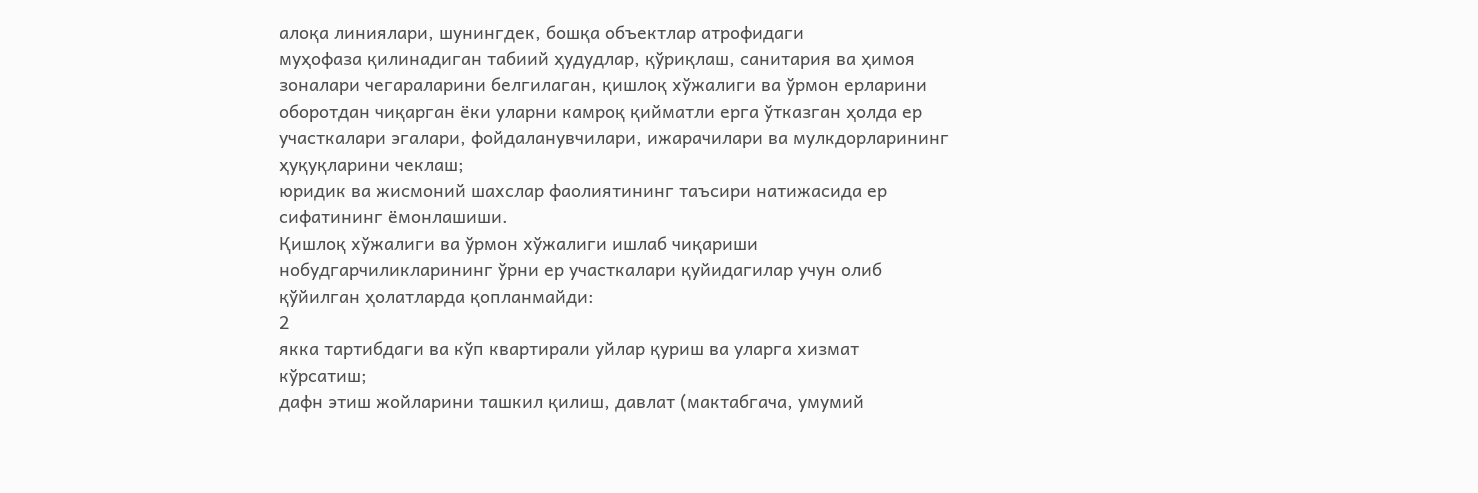алоқа линиялари, шунингдек, бошқа объектлар атрофидаги
муҳофаза қилинадиган табиий ҳудудлар, қўриқлаш, санитария ва ҳимоя
зоналари чегараларини белгилаган, қишлоқ хўжалиги ва ўрмон ерларини
оборотдан чиқарган ёки уларни камроқ қийматли ерга ўтказган ҳолда ер
участкалари эгалари, фойдаланувчилари, ижарачилари ва мулкдорларининг
ҳуқуқларини чеклаш;
юридик ва жисмоний шахслар фаолиятининг таъсири натижасида ер
сифатининг ёмонлашиши.
Қишлоқ хўжалиги ва ўрмон хўжалиги ишлаб чиқариши
нобудгарчиликларининг ўрни ер участкалари қуйидагилар учун олиб
қўйилган ҳолатларда қопланмайди:
2
якка тартибдаги ва кўп квартирали уйлар қуриш ва уларга хизмат
кўрсатиш;
дафн этиш жойларини ташкил қилиш, давлат (мактабгача, умумий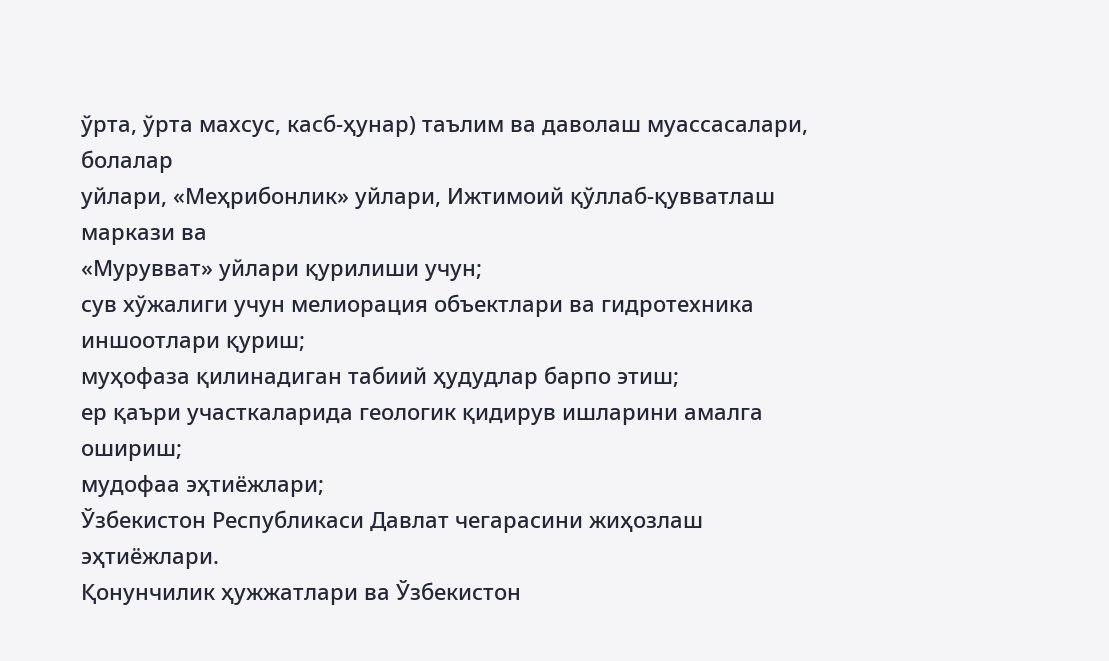ўрта, ўрта махсус, касб-ҳунар) таълим ва даволаш муассасалари, болалар
уйлари, «Меҳрибонлик» уйлари, Ижтимоий қўллаб-қувватлаш маркази ва
«Мурувват» уйлари қурилиши учун;
сув хўжалиги учун мелиорация объектлари ва гидротехника
иншоотлари қуриш;
муҳофаза қилинадиган табиий ҳудудлар барпо этиш;
ер қаъри участкаларида геологик қидирув ишларини амалга ошириш;
мудофаа эҳтиёжлари;
Ўзбекистон Республикаси Давлат чегарасини жиҳозлаш эҳтиёжлари.
Қонунчилик ҳужжатлари ва Ўзбекистон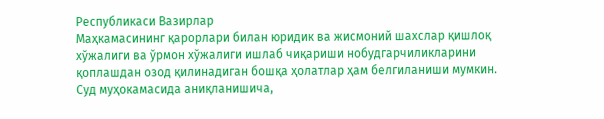Республикаси Вазирлар
Маҳкамасининг қарорлари билан юридик ва жисмоний шахслар қишлоқ
хўжалиги ва ўрмон хўжалиги ишлаб чиқариши нобудгарчиликларини
қоплашдан озод қилинадиган бошқа ҳолатлар ҳам белгиланиши мумкин.
Суд муҳокамасида аниқланишича,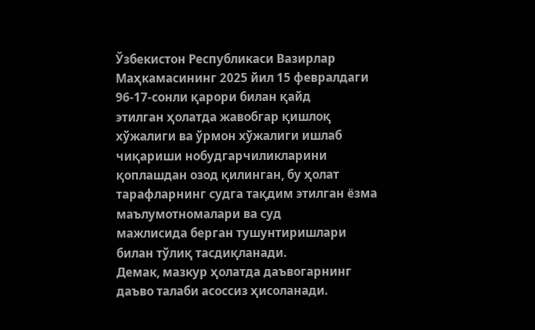Ўзбекистон Республикаси Вазирлар
Маҳкамасининг 2025 йил 15 февралдаги 96-17-сонли қарори билан қайд
этилган ҳолатда жавобгар қишлоқ хўжалиги ва ўрмон хўжалиги ишлаб
чиқариши нобудгарчиликларини қоплашдан озод қилинган, бу ҳолат
тарафларнинг судга тақдим этилган ёзма маълумотномалари ва суд
мажлисида берган тушунтиришлари билан тўлиқ тасдиқланади.
Демак, мазкур ҳолатда даъвогарнинг даъво талаби асоссиз ҳисоланади.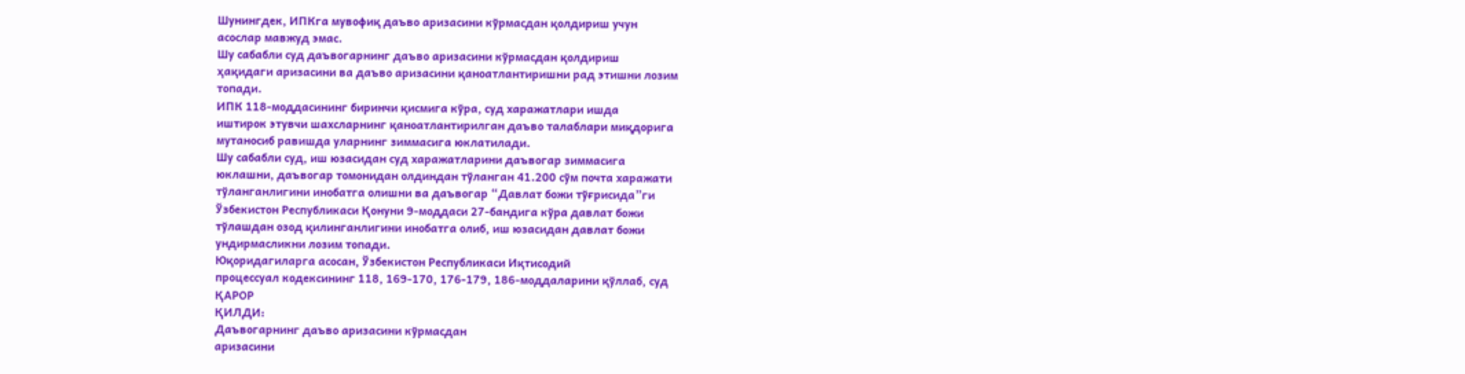Шунингдек, ИПКга мувофиқ даъво аризасини кўрмасдан қолдириш учун
асослар мавжуд эмас.
Шу сабабли суд даъвогарнинг даъво аризасини кўрмасдан қолдириш
ҳақидаги аризасини ва даъво аризасини қаноатлантиришни рад этишни лозим
топади.
ИПК 118-моддасининг биринчи қисмига кўра, суд харажатлари ишда
иштирок этувчи шахсларнинг қаноатлантирилган даъво талаблари миқдорига
мутаносиб равишда уларнинг зиммасига юклатилади.
Шу сабабли суд, иш юзасидан суд харажатларини даъвогар зиммасига
юклашни, даъвогар томонидан олдиндан тўланган 41.200 сўм почта харажати
тўланганлигини инобатга олишни ва даъвогар “Давлат божи тўғрисида”ги
Ўзбекистон Республикаси Қонуни 9-моддаси 27-бандига кўра давлат божи
тўлашдан озод қилинганлигини инобатга олиб, иш юзасидан давлат божи
ундирмасликни лозим топади.
Юқоридагиларга асосан, Ўзбекистон Республикаси Иқтисодий
процессуал кодексининг 118, 169-170, 176-179, 186-моддаларини қўллаб, суд
ҚАРОР
ҚИЛДИ:
Даъвогарнинг даъво аризасини кўрмасдан
аризасини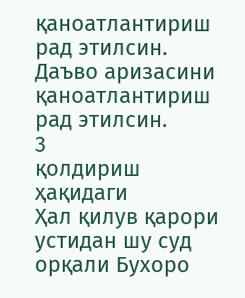қаноатлантириш рад этилсин.
Даъво аризасини қаноатлантириш рад этилсин.
3
қолдириш
ҳақидаги
Ҳал қилув қарори устидан шу суд орқали Бухоро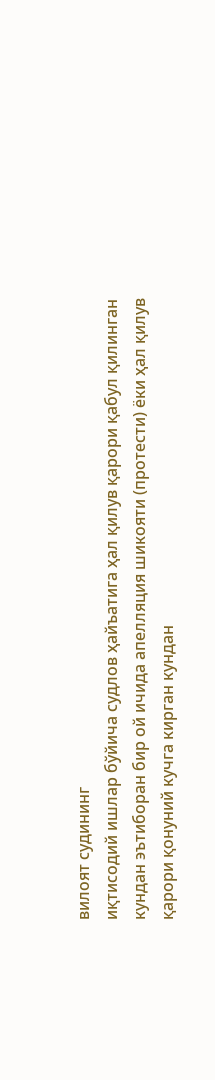вилоят судининг
иқтисодий ишлар бўйича судлов ҳайъатига ҳал қилув қарори қабул қилинган
кундан эътиборан бир ой ичида апелляция шикояти (протести) ёки ҳал қилув
қарори қонуний кучга кирган кундан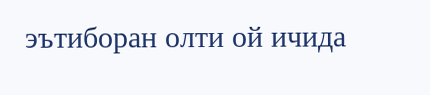эътиборан олти ой ичида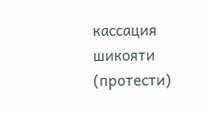кассация
шикояти (протести)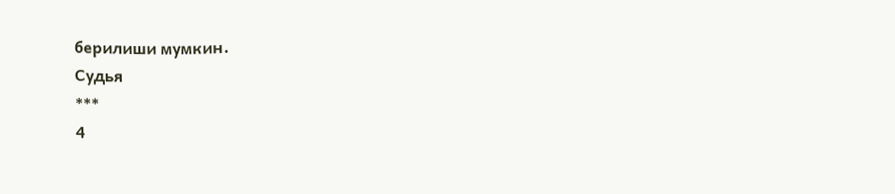берилиши мумкин.
Судья
***
4